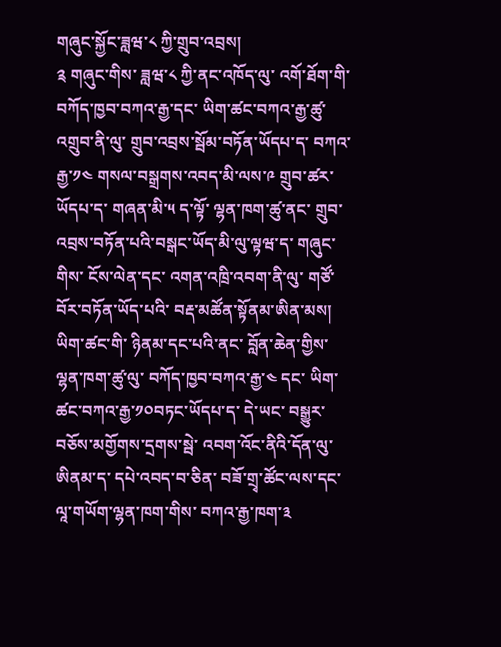གཞུང་སྐྱོང་ཟླཝ་༨ ཀྱི་གྲུབ་འབྲས།
༉ གཞུང་གིས་ ཟླཝ་༨ ཀྱི་ནང་འཁོད་ལུ་ འགོ་ཐོག་གི་ བཀོད་ཁྱབ་བཀའ་རྒྱ་དང་ ཡིག་ཚང་བཀའ་རྒྱ་ཚུ་འགྲུབ་ནི་ལུ་ གྲུབ་འབྲས་སྦོམ་བཏོན་ཡོདཔ་ད་ བཀའ་རྒྱ་༡༤ གསལ་བསྒྲགས་འབད་མི་ལས་༩ གྲུབ་ཚར་ཡོདཔ་ད་ གཞན་མི་༥ ད་ལྟོ་ ལྷན་ཁག་ཚུ་ནང་ གྲུབ་འབྲས་བཏོན་པའི་བསྒང་ཡོད་མི་ལུ་ལྟཝ་ད་ གཞུང་གིས་ ངོས་ལེན་དང་ འགན་འཁྲི་འབག་ནི་ལུ་ གཙོ་བོར་བཏོན་ཡོད་པའི་ བརྡ་མཚོན་སྟོནམ་ཨིན་མས།
ཡིག་ཚང་གི་ ཉིནམ་དང་པའི་ནང་ བློན་ཆེན་གྱིས་ ལྷན་ཁག་ཚུ་ལུ་ བཀོད་ཁྱབ་བཀའ་རྒྱ་༤ དང་ ཡིག་ཚང་བཀའ་རྒྱ་༡༠བཏང་ཡོདཔ་ད་ དེ་ཡང་ བསྒྱུར་བཅོས་མགྱོགས་དྲགས་སྦེ་ འབག་འོང་ནིའི་དོན་ལུ་ཨིནམ་ད་ དཔེ་འབད་བ་ཅིན་ བཟོ་གྲྭ་ཚོང་ལས་དང་ལཱ་གཡོག་ལྷན་ཁག་གིས་ བཀའ་རྒྱ་ཁག་༣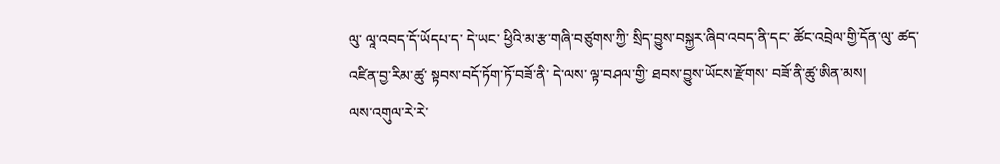ལུ་ ལཱ་འབད་དོ་ཡོདཔ་ད་ དེ་ཡང་ ཕྱིའི་མ་རྩ་གཞི་བཙུགས་ཀྱི་ སྲིད་བྱུས་བསྐྱར་ཞིབ་འབད་ནི་དང་ ཚོང་འབྲེལ་གྱི་དོན་ལུ་ ཚད་འཛིན་བྱ་རིམ་ཚུ་ སྟབས་བདོ་ཏོག་ཏོ་བཟོ་ནི་ དེ་ལས་ ལྟ་བཤལ་གྱི་ ཐབས་བྱུས་ཡོངས་རྫོགས་ བཟོ་ནི་ཚུ་ཨིན་མས།
ལས་འགུལ་རེ་རེ་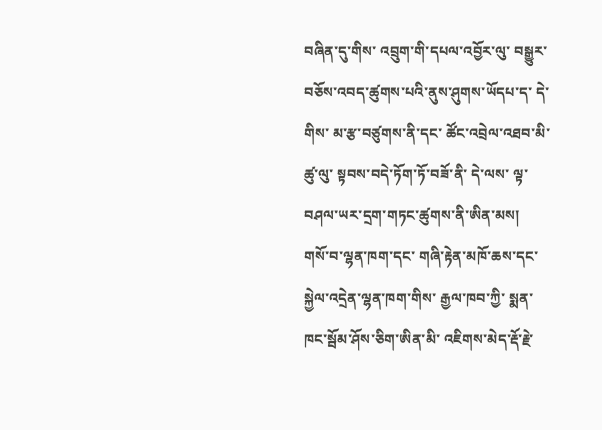བཞིན་དུ་གིས་ འབྲུག་གི་དཔལ་འབྱོར་ལུ་ བསྒྱུར་བཅོས་འབད་ཚུགས་པའི་ནུས་ཤུགས་ཡོདཔ་ད་ དེ་གིས་ མ་རྩ་བཙུགས་ནི་དང་ ཚོང་འབྲེལ་འཐབ་མི་ཚུ་ལུ་ སྟབས་བདེ་ཏོག་ཏོ་བཟོ་ནི་ དེ་ལས་ ལྟ་བཤལ་ཡར་དྲག་གཏང་ཚུགས་ནི་ཨིན་མས།
གསོ་བ་ལྷན་ཁག་དང་ གཞི་རྟེན་མཁོ་ཆས་དང་སྐྱེལ་འདྲེན་ལྷན་ཁག་གིས་ རྒྱལ་ཁབ་ཀྱི་ སྨན་ཁང་སྦོམ་ཤོས་ཅིག་ཨིན་མི་ འཇིགས་མེད་རྡོ་རྗེ་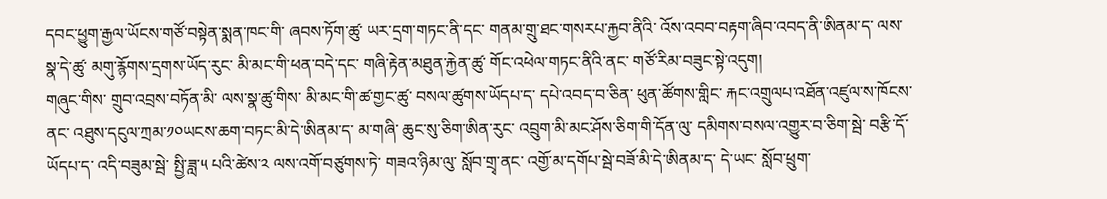དབང་ཕྱུག་རྒྱལ་ཡོངས་གཙོ་བསྟེན་སྨན་ཁང་གི་ ཞབས་ཏོག་ཚུ་ ཡར་དྲག་གཏང་ནི་དང་ གནམ་གྲུ་ཐང་གསརཔ་རྐྱབ་ནིའི་ འོས་འབབ་བརྟག་ཞིབ་འབད་ནི་ཨིནམ་ད་ ལས་སྣ་དེ་ཚུ་ མགུ་རྙོགས་དྲགས་ཡོད་རུང་ མི་མང་གི་ཕན་བདེ་དང་ གཞི་རྟེན་མཐུན་རྐྱེན་ཚུ་ གོང་འཕེལ་གཏང་ནིའི་ནང་ གཙོ་རིམ་བཟུང་སྟེ་འདུག།
གཞུང་གིས་ གྲུབ་འབྲས་བཏོན་མི་ ལས་སྣ་ཚུ་གིས་ མི་མང་གི་ཚ་གྱང་ཚུ་ བསལ་ཚུགས་ཡོདཔ་ད་ དཔེ་འབད་བ་ཅིན་ ཕུན་ཚོགས་གླིང་ རྐང་འགྲུལཔ་འཐོན་འཛུལ་ས་ཁོངས་ནང་ འཐུས་དངུལ་ཀྲམ་༡༠ཡངས་ཆག་བཏང་མི་དེ་ཨིནམ་ད་ མ་གཞི་ ཆུང་སུ་ཅིག་ཨིན་རུང་ འབྲུག་མི་མང་ཤོས་ཅིག་གི་དོན་ལུ་ དམིགས་བསལ་འགྱུར་བ་ཅིག་སྦེ་ བརྩི་དོ་ཡོདཔ་ད་ འདི་བཟུམ་སྦེ་ སྤྱི་ཟླ་༥ པའི་ཚེས་༢ ལས་འགོ་བཙུགས་ཏེ་ གཟའ་ཉིམ་ལུ་ སློབ་གྲྭ་ནང་ འགྱོ་མ་དགོཔ་སྦེ་བཟོ་མི་དེ་ཨིནམ་ད་ དེ་ཡང་ སློབ་ཕྲུག་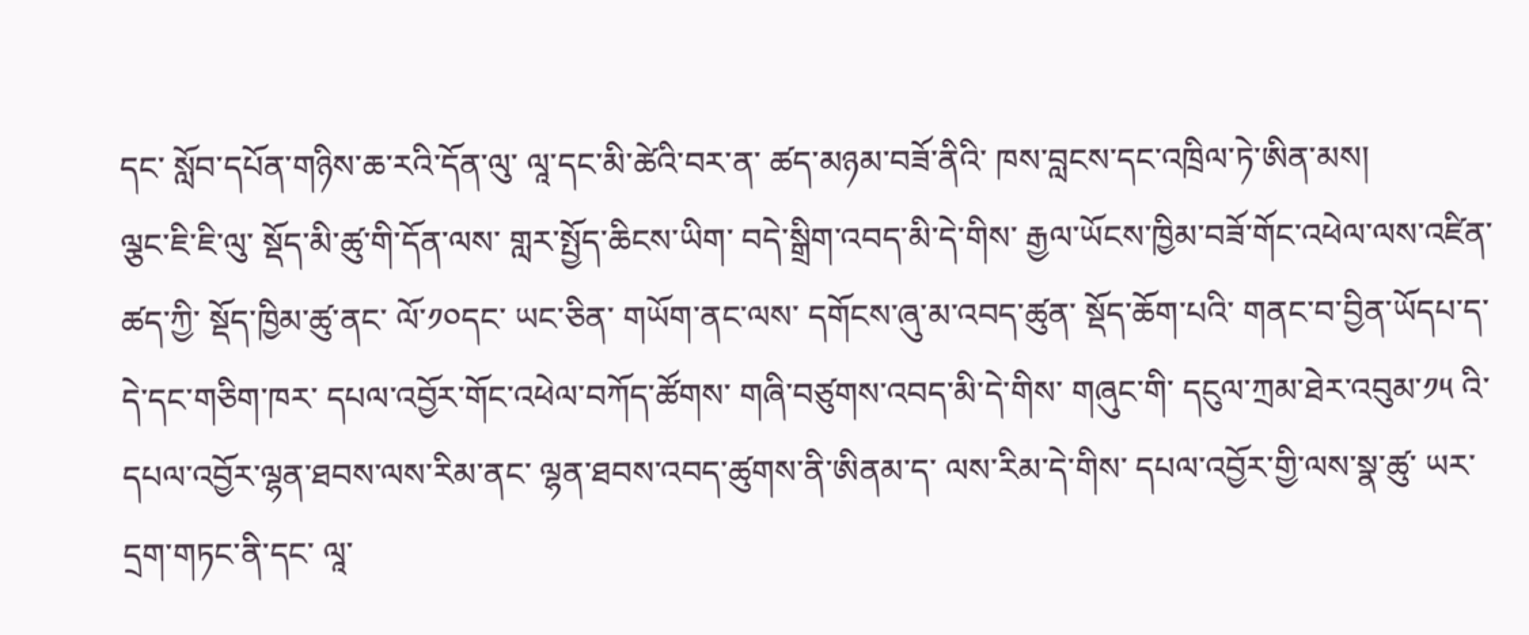དང་ སློབ་དཔོན་གཉིས་ཆ་རའི་དོན་ལུ་ ལཱ་དང་མི་ཚེའི་བར་ན་ ཚད་མཉམ་བཟོ་ནིའི་ ཁས་བླངས་དང་འཁྲིལ་ཏེ་ཨིན་མས།
ལྕང་ཇི་ཇི་ལུ་ སྡོད་མི་ཚུ་གི་དོན་ལས་ གླར་སྤྱོད་ཆིངས་ཡིག་ བདེ་སྒྲིག་འབད་མི་དེ་གིས་ རྒྱལ་ཡོངས་ཁྱིམ་བཟོ་གོང་འཕེལ་ལས་འཛིན་ཚད་ཀྱི་ སྡོད་ཁྱིམ་ཚུ་ནང་ ལོ་༡༠དང་ ཡང་ཅིན་ གཡོག་ནང་ལས་ དགོངས་ཞུ་མ་འབད་ཚུན་ སྡོད་ཆོག་པའི་ གནང་བ་བྱིན་ཡོདཔ་ད་ དེ་དང་གཅིག་ཁར་ དཔལ་འབྱོར་གོང་འཕེལ་བཀོད་ཚོགས་ གཞི་བཙུགས་འབད་མི་དེ་གིས་ གཞུང་གི་ དངུལ་ཀྲམ་ཐེར་འབུམ་༡༥ འི་ དཔལ་འབྱོར་ལྷན་ཐབས་ལས་རིམ་ནང་ ལྷན་ཐབས་འབད་ཚུགས་ནི་ཨིནམ་ད་ ལས་རིམ་དེ་གིས་ དཔལ་འབྱོར་གྱི་ལས་སྣ་ཚུ་ ཡར་དྲག་གཏང་ནི་དང་ ལཱ་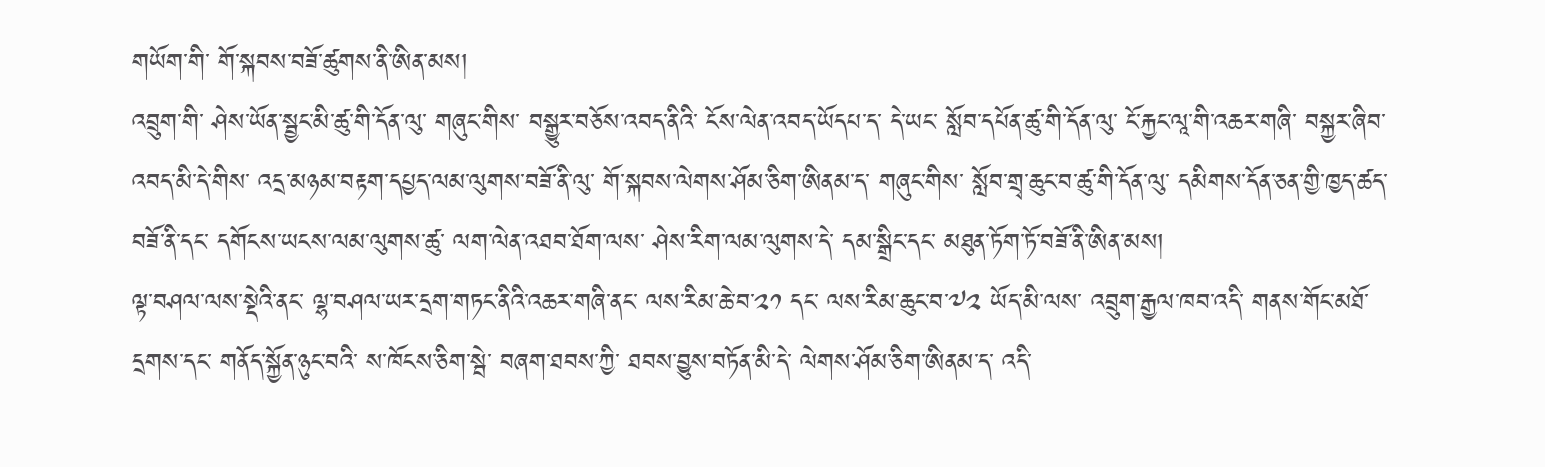གཡོག་གི་ གོ་སྐབས་བཟོ་ཚུགས་ནི་ཨིན་མས།
འབྲུག་གི་ ཤེས་ཡོན་སྦྱང་མི་ཚུ་གི་དོན་ལུ་ གཞུང་གིས་ བསྒྱུར་བཅོས་འབད་ནིའི་ ངོས་ལེན་འབད་ཡོདཔ་ད་ དེ་ཡང་ སློབ་དཔོན་ཚུ་གི་དོན་ལུ་ ངོ་རྐྱང་ལཱ་གི་འཆར་གཞི་ བསྐྱར་ཞིབ་འབད་མི་དེ་གིས་ འདྲ་མཉམ་བརྟག་དཔྱད་ལམ་ལུགས་བཟོ་ནི་ལུ་ གོ་སྐབས་ལེགས་ཤོམ་ཅིག་ཨིནམ་ད་ གཞུང་གིས་ སློབ་གྲྭ་ཆུང་བ་ཚུ་གི་དོན་ལུ་ དམིགས་དོན་ཅན་གྱི་ཁྱད་ཚད་བཟོ་ནི་དང་ དགོངས་ཡངས་ལམ་ལུགས་ཚུ་ ལག་ལེན་འཐབ་ཐོག་ལས་ ཤེས་རིག་ལམ་ལུགས་དེ་ དམ་སྒྲིང་དང་ མཐུན་ཏོག་ཏོ་བཟོ་ནི་ཨིན་མས།
ལྟ་བཤལ་ལས་སྡེའི་ནང་ ལྷ་བཤལ་ཡར་དྲག་གཏང་ནིའི་འཆར་གཞི་ནང་ ལས་རིམ་ཆེ་བ་༢༡ དང་ ལས་རིམ་ཆུང་བ་༧༢ ཡོད་མི་ལས་ འབྲུག་རྒྱལ་ཁབ་འདི་ གནས་གོང་མཐོ་དྲགས་དང་ གནོད་སྐྱོན་ཉུང་བའི་ ས་ཁོངས་ཅིག་སྦེ་ བཞག་ཐབས་ཀྱི་ ཐབས་བྱུས་བཏོན་མི་དེ་ ལེགས་ཤོམ་ཅིག་ཨིནམ་ད་ འདི་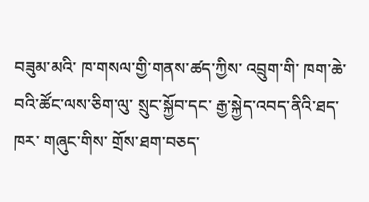བཟུམ་མའི་ ཁ་གསལ་གྱི་གནས་ཚད་ཀྱིས་ འབྲུག་གི་ ཁག་ཆེ་བའི་ཚོང་ལས་ཅིག་ལུ་ སྲུང་སྐྱོབ་དང་ རྒྱ་སྐྱེད་འབད་ནིའི་ཐད་ཁར་ གཞུང་གིས་ གྲོས་ཐག་བཅད་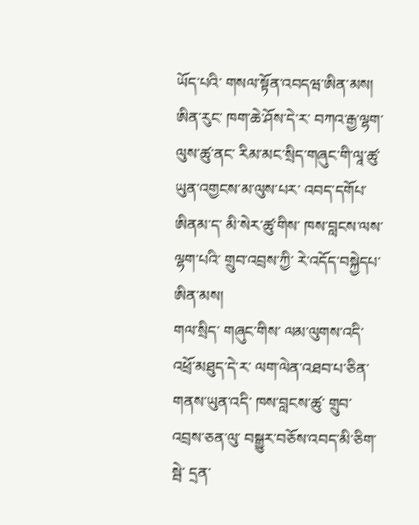ཡོད་པའི་ གསལ་སྟོན་འབདཝ་ཨིན་མས།
ཨིན་རུང་ ཁག་ཆེ་ཤོས་དེ་ར་ བཀའ་རྒྱ་ལྷག་ལུས་ཚུ་ནང་ རིམ་མང་སྲིད་གཞུང་གི་ལཱ་ཚུ་ ཡུན་འགྱངས་མ་ལུས་པར་ འབད་དགོཔ་ཨིནམ་ད་ མི་སེར་ཚུ་གིས་ ཁས་བླངས་ལས་ལྷག་པའི་ གྲུབ་འབྲས་ཀྱི་ རེ་འདོད་བསྐྱེདཔ་ཨིན་མས།
གལ་སྲིད་ གཞུང་གིས་ ལམ་ལུགས་འདི་ འཕྲོ་མཐུད་དེ་ར་ ལག་ལེན་འཐབ་པ་ཅིན་ གནས་ཡུན་འདི་ ཁས་བླངས་ཚུ་ གྲུབ་འབྲས་ཅན་ལུ་ བསྒྱུར་བཅོས་འབད་མི་ཅིག་སྦེ་ དྲན་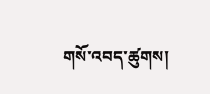གསོ་འབད་ཚུགས།